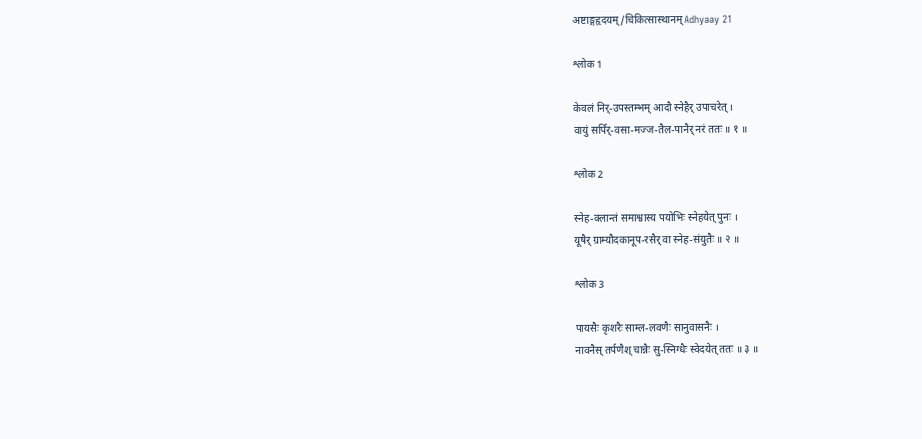अष्टाङ्गहृदयम्/चिकित्सास्थानम् Adhyaay 21

श्लोक 1

केवलं निर्-उपस्तम्भम् आदौ स्नेहैर् उपाचरेत् ।
वायुं सर्पिर्-वसा-मज्ज-तैल-पानैर् नरं ततः ॥ १ ॥

श्लोक 2

स्नेह-क्लान्तं समाश्वास्य पयोभिः स्नेहयेत् पुनः ।
यूषैर् ग्राम्यौदकानूप-रसैर् वा स्नेह-संयुतैः ॥ २ ॥

श्लोक 3

पायसैः कृशरैः साम्ल-लवणैः सानुवासनैः ।
नावनैस् तर्पणैश् चान्नैः सु-स्निग्धैः स्वेदयेत् ततः ॥ ३ ॥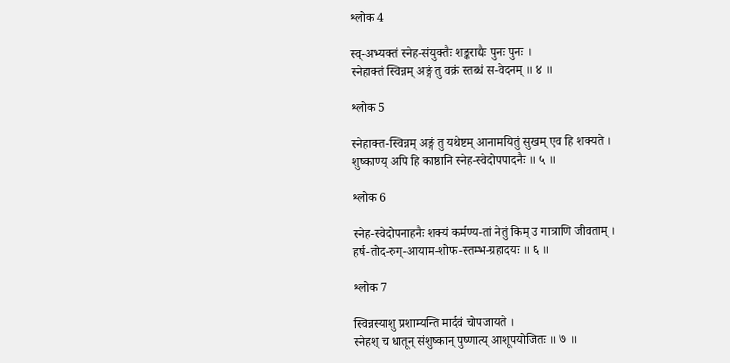श्लोक 4

स्व्-अभ्यक्तं स्नेह-संयुक्तैः शङ्कराद्यैः पुनः पुनः ।
स्नेहाक्तं स्विन्नम् अङ्गं तु वक्रं स्तब्धं स-वेदनम् ॥ ४ ॥

श्लोक 5

स्नेहाक्त-स्विन्नम् अङ्गं तु यथेष्टम् आनामयितुं सुखम् एव हि शक्यते ।
शुष्काण्य् अपि हि काष्ठानि स्नेह-स्वेदोपपादनैः ॥ ५ ॥

श्लोक 6

स्नेह-स्वेदोपनाहनैः शक्यं कर्मण्य-तां नेतुं किम् उ गात्राणि जीवताम् ।
हर्ष-तोद-रुग्-आयाम-शोफ-स्तम्भ-ग्रहादयः ॥ ६ ॥

श्लोक 7

स्विन्नस्याशु प्रशाम्यन्ति मार्दवं चोपजायते ।
स्नेहश् च धातून् संशुष्कान् पुष्णात्य् आशूपयोजितः ॥ ७ ॥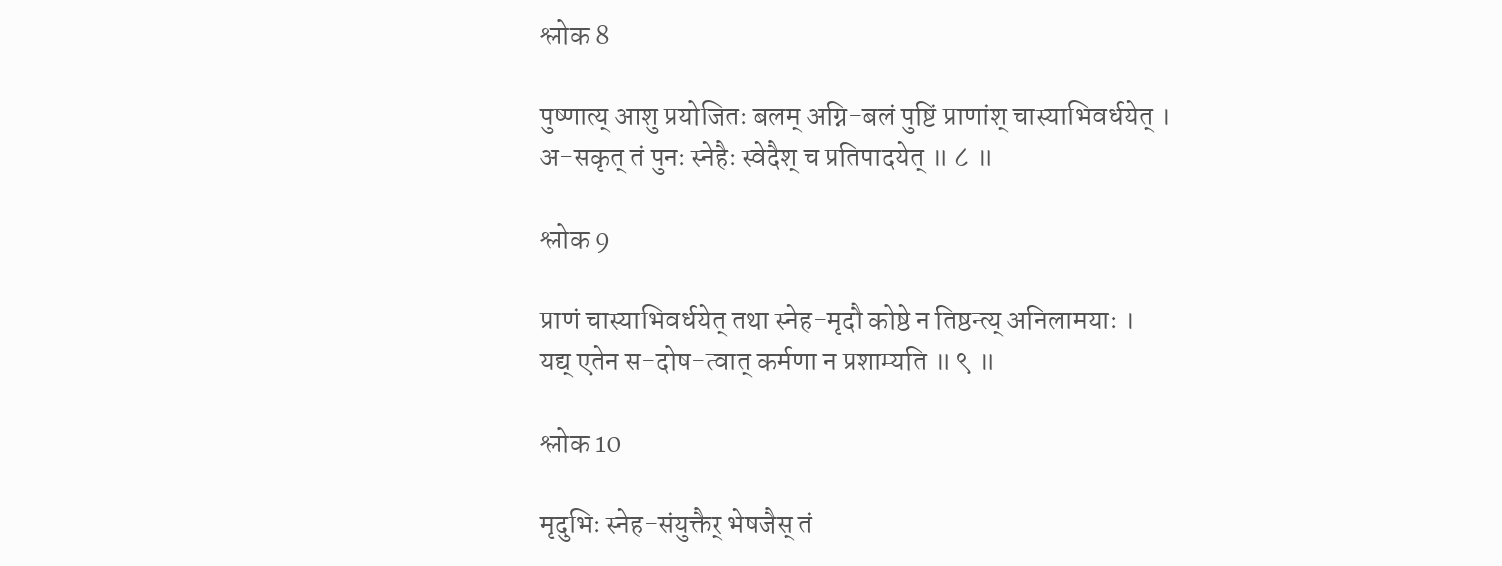श्लोक 8

पुष्णात्य् आशु प्रयोजितः बलम् अग्नि-बलं पुष्टिं प्राणांश् चास्याभिवर्धयेत् ।
अ-सकृत् तं पुनः स्नेहैः स्वेदैश् च प्रतिपादयेत् ॥ ८ ॥

श्लोक 9

प्राणं चास्याभिवर्धयेत् तथा स्नेह-मृदौ कोष्ठे न तिष्ठन्त्य् अनिलामयाः ।
यद्य् एतेन स-दोष-त्वात् कर्मणा न प्रशाम्यति ॥ ९ ॥

श्लोक 10

मृदुभिः स्नेह-संयुक्तैर् भेषजैस् तं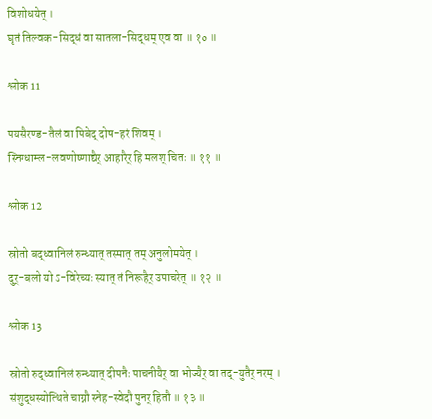विशोधयेत् ।
घृतं तिल्वक-सिद्धं वा सातला-सिद्धम् एव वा ॥ १० ॥

श्लोक 11

पयसैरण्ड-तैलं वा पिबेद् दोष-हरं शिवम् ।
स्निग्धाम्ल-लवणोष्णाद्यैर् आहारैर् हि मलश् चितः ॥ ११ ॥

श्लोक 12

स्रोतो बद्ध्वानिलं रुन्ध्यात् तस्मात् तम् अनुलोमयेत् ।
दुर्-बलो यो ऽ-विरेच्यः स्यात् तं निरूहैर् उपाचरेत् ॥ १२ ॥

श्लोक 13

स्रोतो रुद्ध्वानिलं रुन्ध्यात् दीपनैः पाचनीयैर् वा भोज्यैर् वा तद्-युतैर् नरम् ।
संशुद्धस्योत्थिते चाग्नौ स्नेह-स्वेदौ पुनर् हितौ ॥ १३ ॥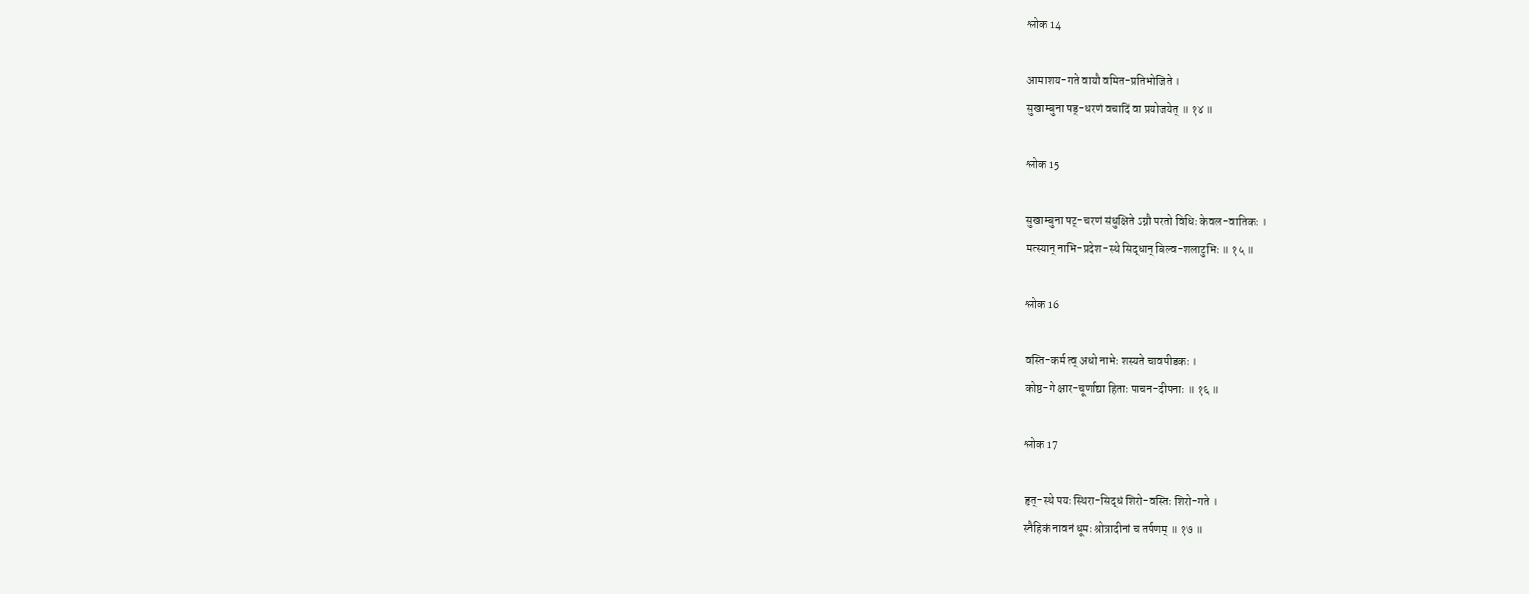श्लोक 14

आमाशय-गते वायौ वमित-प्रतिभोजिते ।
सुखाम्बुना षड्-धरणं वचादिं वा प्रयोजयेत् ॥ १४ ॥

श्लोक 15

सुखाम्बुना षट्-चरणं संधुक्षिते ऽग्नौ परतो विधिः केवल-वातिकः ।
मत्स्यान् नाभि-प्रदेश-स्थे सिद्धान् बिल्व-शलाटुभिः ॥ १५ ॥

श्लोक 16

वस्ति-कर्म त्व् अधो नाभेः शस्यते चावपीडकः ।
कोष्ठ-गे क्षार-चूर्णाद्या हिताः पाचन-दीपनाः ॥ १६ ॥

श्लोक 17

हृत्-स्थे पयः स्थिरा-सिद्धं शिरो-वस्तिः शिरो-गते ।
स्नैहिकं नावनं धूमः श्रोत्रादीनां च तर्पणम् ॥ १७ ॥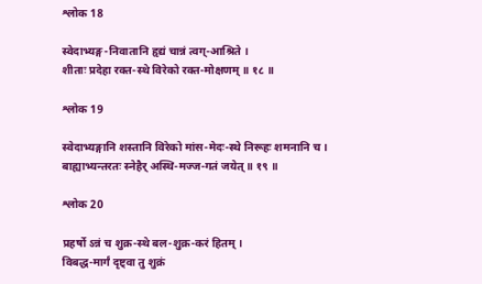श्लोक 18

स्वेदाभ्यङ्ग-निवातानि हृद्यं चान्नं त्वग्-आश्रिते ।
शीताः प्रदेहा रक्त-स्थे विरेको रक्त-मोक्षणम् ॥ १८ ॥

श्लोक 19

स्वेदाभ्यङ्गानि शस्तानि विरेको मांस-मेदः-स्थे निरूहः शमनानि च ।
बाह्याभ्यन्तरतः स्नेहैर् अस्थि-मज्ज-गतं जयेत् ॥ १९ ॥

श्लोक 20

प्रहर्षो ऽन्नं च शुक्र-स्थे बल-शुक्र-करं हितम् ।
विबद्ध-मार्गं दृष्ट्वा तु शुक्रं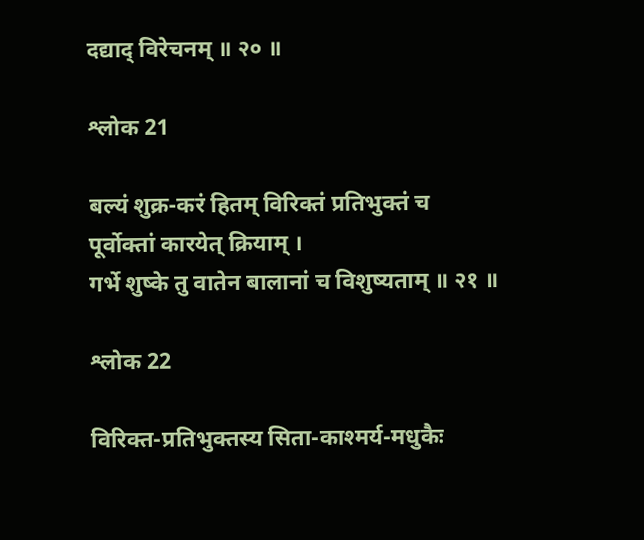दद्याद् विरेचनम् ॥ २० ॥

श्लोक 21

बल्यं शुक्र-करं हितम् विरिक्तं प्रतिभुक्तं च पूर्वोक्तां कारयेत् क्रियाम् ।
गर्भे शुष्के तु वातेन बालानां च विशुष्यताम् ॥ २१ ॥

श्लोक 22

विरिक्त-प्रतिभुक्तस्य सिता-काश्मर्य-मधुकैः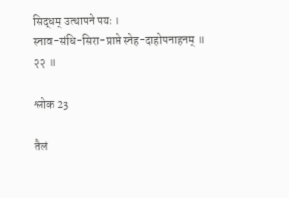सिद्धम् उत्थापने पयः ।
स्नाव-संधि-सिरा-प्राप्ते स्नेह-दाहोपनाहनम् ॥ २२ ॥

श्लोक 23

तैलं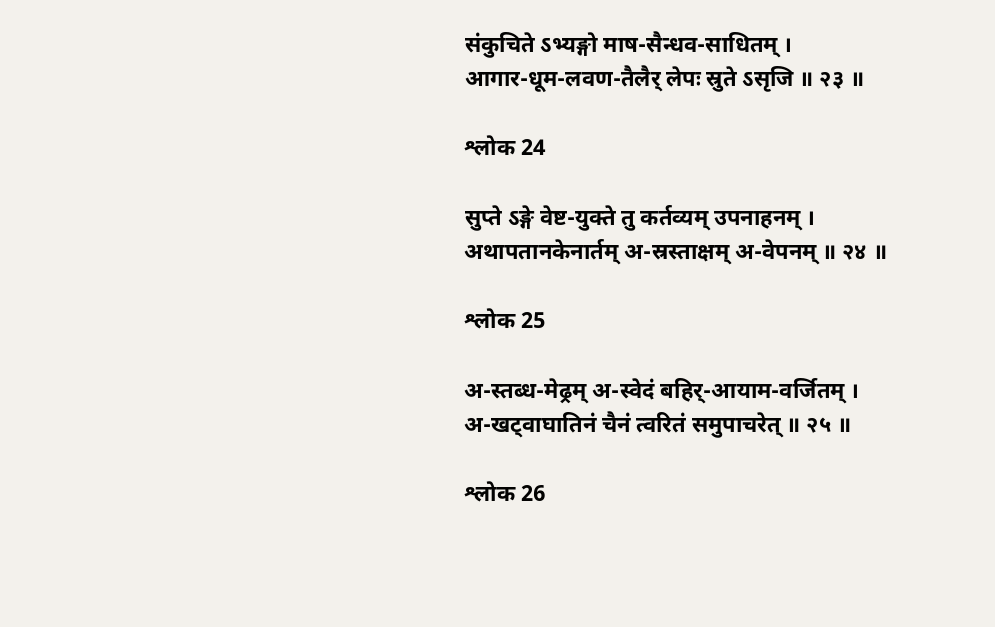संकुचिते ऽभ्यङ्गो माष-सैन्धव-साधितम् ।
आगार-धूम-लवण-तैलैर् लेपः स्रुते ऽसृजि ॥ २३ ॥

श्लोक 24

सुप्ते ऽङ्गे वेष्ट-युक्ते तु कर्तव्यम् उपनाहनम् ।
अथापतानकेनार्तम् अ-स्रस्ताक्षम् अ-वेपनम् ॥ २४ ॥

श्लोक 25

अ-स्तब्ध-मेढ्रम् अ-स्वेदं बहिर्-आयाम-वर्जितम् ।
अ-खट्वाघातिनं चैनं त्वरितं समुपाचरेत् ॥ २५ ॥

श्लोक 26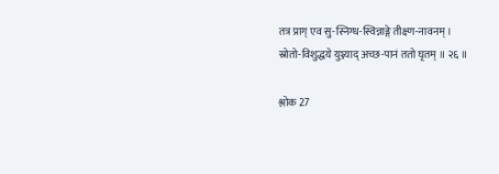तत्र प्राग् एव सु-स्निग्ध-स्विन्नाङ्गे तीक्ष्ण-नावनम् ।
स्रोतो-विशुद्धये युञ्ज्याद् अच्छ-पानं ततो घृतम् ॥ २६ ॥

श्लोक 27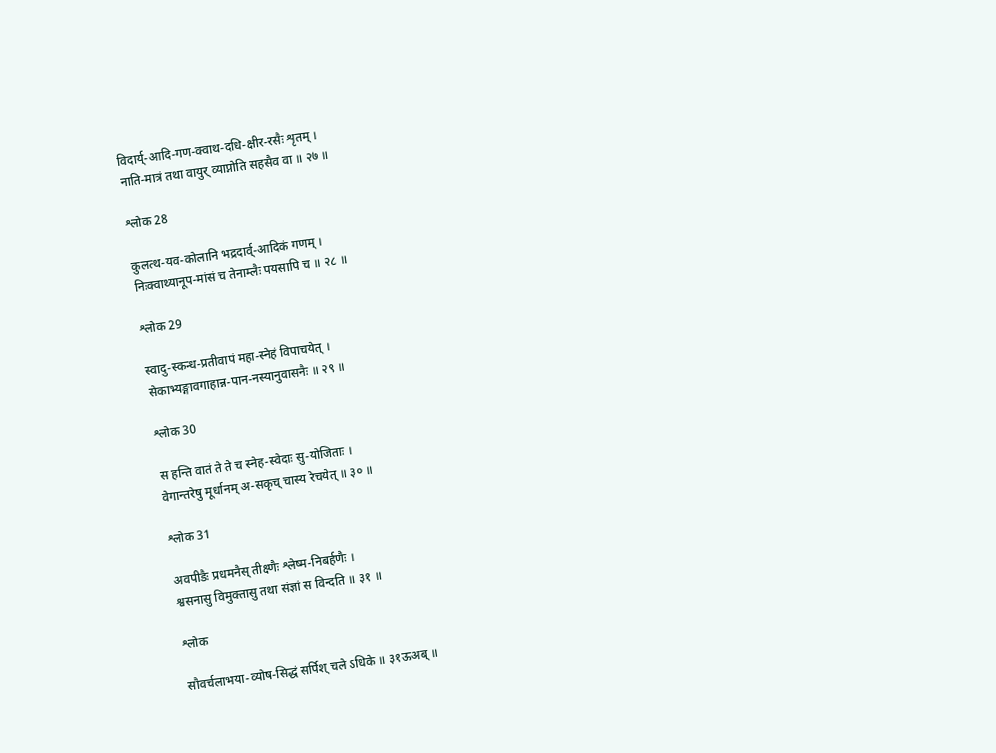विदार्य्-आदि-गण-क्वाथ-दधि-क्षीर-रसैः शृतम् ।
नाति-मात्रं तथा वायुर् व्याप्नोति सहसैव वा ॥ २७ ॥

श्लोक 28

कुलत्थ-यव-कोलानि भद्रदार्व्-आदिकं गणम् ।
निःक्वाथ्यानूप-मांसं च तेनाम्लैः पयसापि च ॥ २८ ॥

श्लोक 29

स्वादु-स्कन्ध-प्रतीवापं महा-स्नेहं विपाचयेत् ।
सेकाभ्यङ्गावगाहान्न-पान-नस्यानुवासनैः ॥ २९ ॥

श्लोक 30

स हन्ति वातं ते ते च स्नेह-स्वेदाः सु-योजिताः ।
वेगान्तरेषु मूर्धानम् अ-सकृच् चास्य रेचयेत् ॥ ३० ॥

श्लोक 31

अवपीडैः प्रधमनैस् तीक्ष्णैः श्लेष्म-निबर्हणैः ।
श्वसनासु विमुक्तासु तथा संज्ञां स विन्दति ॥ ३१ ॥

श्लोक

सौवर्चलाभया-व्योष-सिद्धं सर्पिश् चले ऽधिके ॥ ३१ऊअब् ॥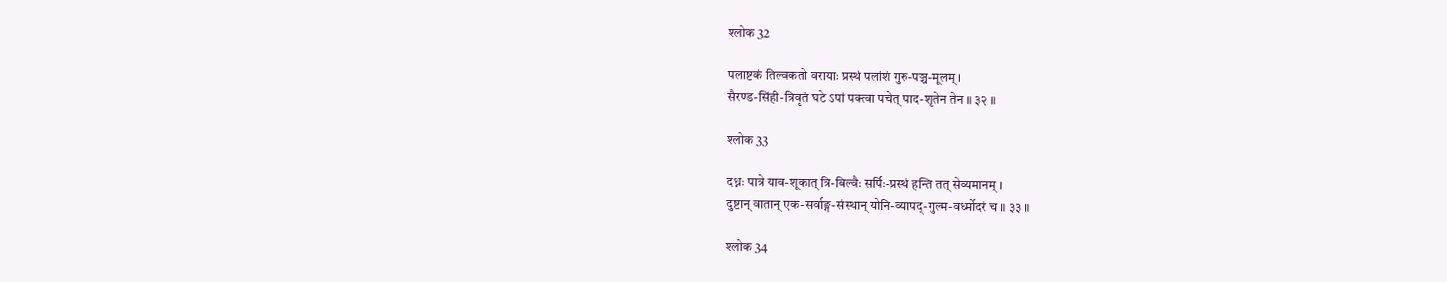श्लोक 32

पलाष्टकं तिल्वकतो वरायाः प्रस्थं पलांशं गुरु-पञ्च-मूलम् ।
सैरण्ड-सिंही-त्रिवृतं घटे ऽपां पक्त्वा पचेत् पाद-शृतेन तेन ॥ ३२ ॥

श्लोक 33

दध्नः पात्रे याव-शूकात् त्रि-बिल्वैः सर्पिः-प्रस्थं हन्ति तत् सेव्यमानम् ।
दुष्टान् वातान् एक-सर्वाङ्ग-संस्थान् योनि-व्यापद्-गुल्म-वर्ध्मोदरं च ॥ ३३ ॥

श्लोक 34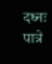दध्नः पात्रे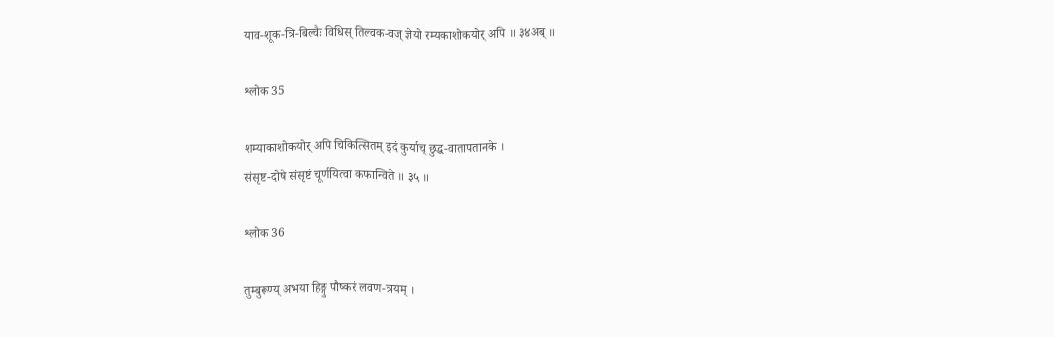याव-शूक-त्रि-बिल्वैः विधिस् तिल्वक-वज् ज्ञेयो रम्यकाशोकयोर् अपि ॥ ३४अब् ॥

श्लोक 35

शम्याकाशोकयोर् अपि चिकित्सितम् इदं कुर्याच् छुद्ध-वातापतानके ।
संसृष्ट-दोषे संसृष्टं चूर्णयित्वा कफान्विते ॥ ३५ ॥

श्लोक 36

तुम्बुरूण्य् अभया हिङ्गु पौष्करं लवण-त्रयम् ।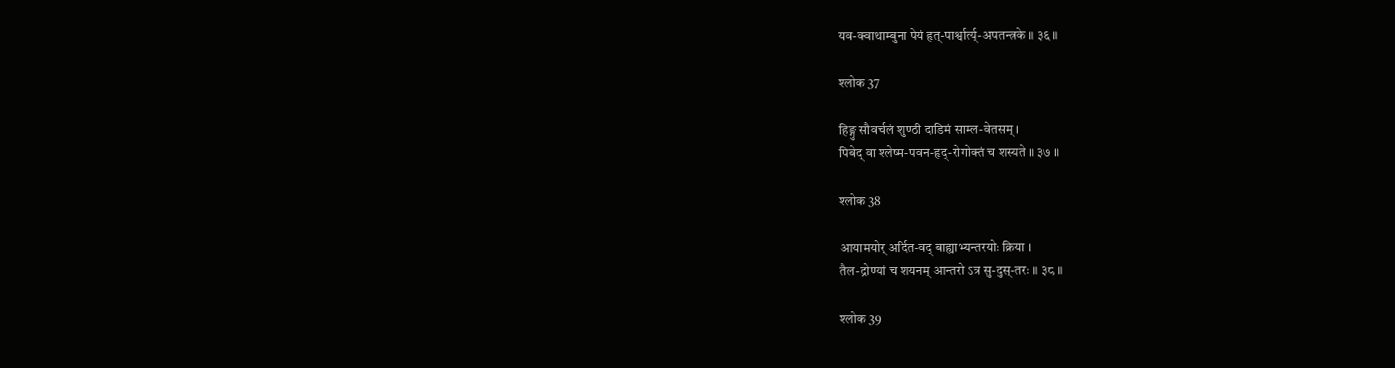यव-क्वाथाम्बुना पेयं हृत्-पार्श्वार्त्य्-अपतन्त्रके ॥ ३६ ॥

श्लोक 37

हिङ्गु सौवर्चलं शुण्ठी दाडिमं साम्ल-वेतसम् ।
पिबेद् वा श्लेष्म-पवन-हृद्-रोगोक्तं च शस्यते ॥ ३७ ॥

श्लोक 38

आयामयोर् अर्दित-वद् बाह्याभ्यन्तरयोः क्रिया ।
तैल-द्रोण्यां च शयनम् आन्तरो ऽत्र सु-दुस्-तरः ॥ ३८ ॥

श्लोक 39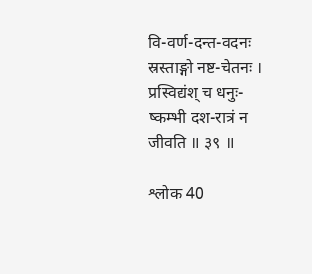वि-वर्ण-दन्त-वदनः स्रस्ताङ्गो नष्ट-चेतनः ।
प्रस्विद्यंश् च धनुः-ष्कम्भी दश-रात्रं न जीवति ॥ ३९ ॥

श्लोक 40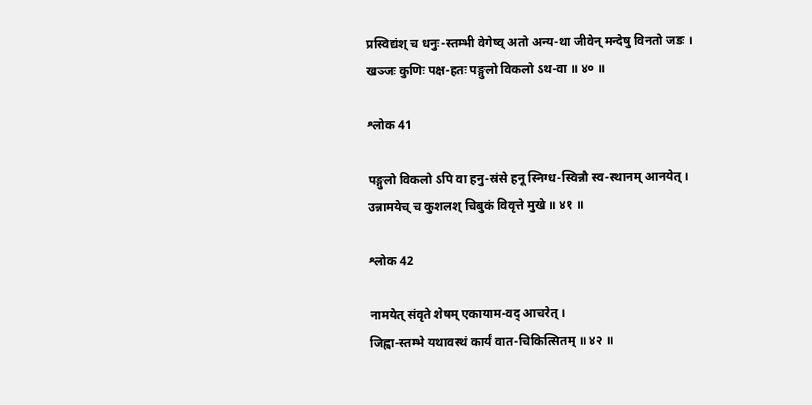प्रस्विद्यंश् च धनुः-स्तम्भी वेगेष्व् अतो अन्य-था जीवेन् मन्देषु विनतो जडः ।
खञ्जः कुणिः पक्ष-हतः पङ्गुलो विकलो ऽथ-वा ॥ ४० ॥

श्लोक 41

पङ्गुलो विकलो ऽपि वा हनु-स्रंसे हनू स्निग्ध-स्विन्नौ स्व-स्थानम् आनयेत् ।
उन्नामयेच् च कुशलश् चिबुकं विवृत्ते मुखे ॥ ४१ ॥

श्लोक 42

नामयेत् संवृते शेषम् एकायाम-वद् आचरेत् ।
जिह्वा-स्तम्भे यथावस्थं कार्यं वात-चिकित्सितम् ॥ ४२ ॥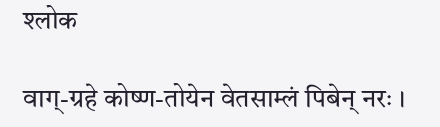श्लोक

वाग्-ग्रहे कोष्ण-तोयेन वेतसाम्लं पिबेन् नरः ।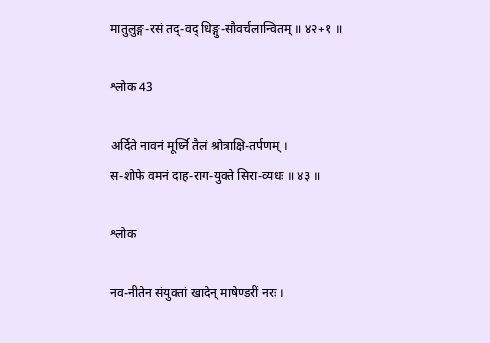मातुलुङ्ग-रसं तद्-वद् धिङ्गु-सौवर्चलान्वितम् ॥ ४२+१ ॥

श्लोक 43

अर्दिते नावनं मूर्ध्नि तैलं श्रोत्राक्षि-तर्पणम् ।
स-शोफे वमनं दाह-राग-युक्ते सिरा-व्यधः ॥ ४३ ॥

श्लोक

नव-नीतेन संयुक्तां खादेन् माषेण्डरीं नरः ।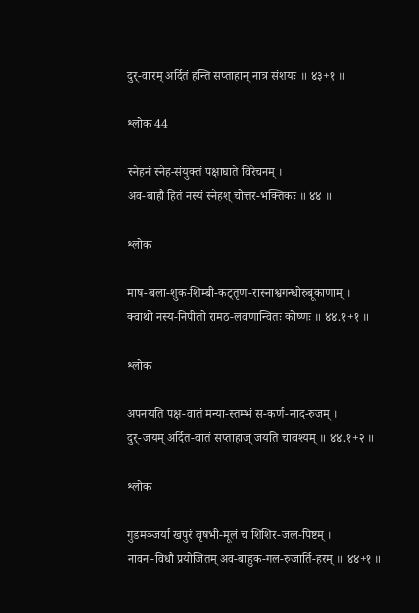दुर्-वारम् अर्दितं हन्ति सप्ताहान् नात्र संशयः ॥ ४३+१ ॥

श्लोक 44

स्नेहनं स्नेह-संयुक्तं पक्षाघाते विरेचनम् ।
अव-बाहौ हितं नस्यं स्नेहश् चोत्तर-भक्तिकः ॥ ४४ ॥

श्लोक

माष-बला-शुक-शिम्बी-कट्तृण-रास्नाश्वगन्धोरुबूकाणाम् ।
क्वाथो नस्य-निपीतो रामठ-लवणान्वितः कोष्णः ॥ ४४.१+१ ॥

श्लोक

अपनयति पक्ष-वातं मन्या-स्तम्भं स-कर्ण-नाद-रुजम् ।
दुर्-जयम् अर्दित-वातं सप्ताहाज् जयति चावश्यम् ॥ ४४.१+२ ॥

श्लोक

गुडमञ्जर्या खपुरं वृषभी-मूलं च शिशिर-जल-पिष्टम् ।
नावन-विधौ प्रयोजितम् अव-बाहुक-गल-रुजार्ति-हरम् ॥ ४४+१ ॥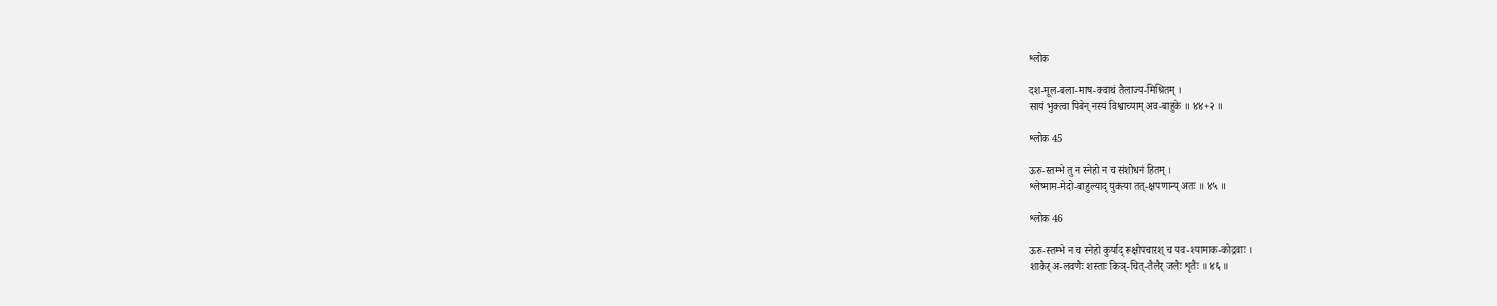श्लोक

दश-मूल-बला-माष-क्वाथं तैलाज्य-मिश्रितम् ।
सायं भुक्त्वा पिबेन् नस्यं विश्वाच्याम् अव-बाहुके ॥ ४४+२ ॥

श्लोक 45

ऊरु-स्तम्भे तु न स्नेहो न च संशोधनं हितम् ।
श्लेष्माम-मेदो-बाहुल्याद् युक्त्या तत्-क्षपणान्य् अतः ॥ ४५ ॥

श्लोक 46

ऊरु-स्तम्भे न च स्नेहो कुर्याद् रूक्षोपचारश् च यव-श्यामाक-कोद्रवाः ।
शाकैर् अ-लवणैः शस्ताः किञ्-चित्-तैलैर् जलैः शृतैः ॥ ४६ ॥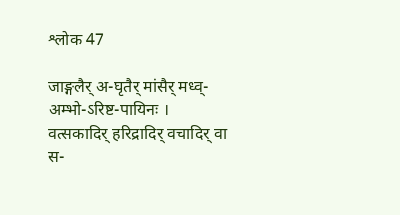श्लोक 47

जाङ्गलैर् अ-घृतैर् मांसैर् मध्व्-अम्भो-ऽरिष्ट-पायिनः ।
वत्सकादिर् हरिद्रादिर् वचादिर् वा स-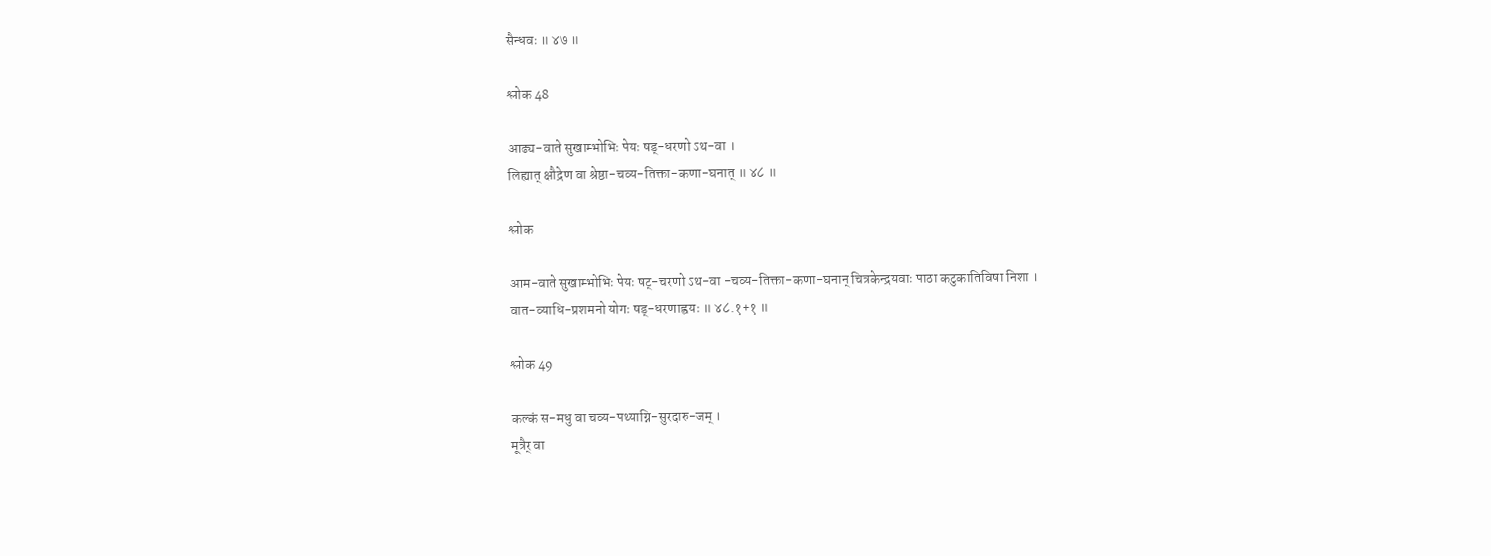सैन्धवः ॥ ४७ ॥

श्लोक 48

आढ्य-वाते सुखाम्भोभिः पेयः षड्-धरणो ऽथ-वा ।
लिह्यात् क्षौद्रेण वा श्रेष्ठा-चव्य-तिक्ता-कणा-घनात् ॥ ४८ ॥

श्लोक

आम-वाते सुखाम्भोभिः पेयः षट्-चरणो ऽथ-वा -चव्य-तिक्ता-कणा-घनान् चित्रकेन्द्रयवाः पाठा कटुकातिविषा निशा ।
वात-व्याधि-प्रशमनो योगः षड्-धरणाह्वयः ॥ ४८.१+१ ॥

श्लोक 49

कल्कं स-मधु वा चव्य-पथ्याग्नि-सुरदारु-जम् ।
मूत्रैर् वा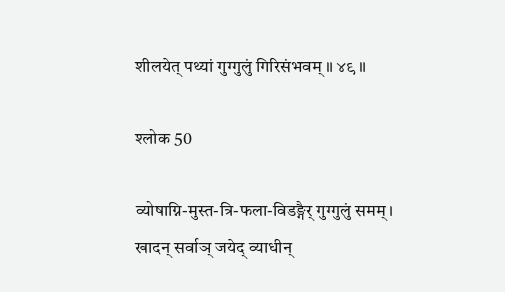शीलयेत् पथ्यां गुग्गुलुं गिरिसंभवम् ॥ ४९ ॥

श्लोक 50

व्योषाग्नि-मुस्त-त्रि-फला-विडङ्गैर् गुग्गुलुं समम् ।
खादन् सर्वाञ् जयेद् व्याधीन्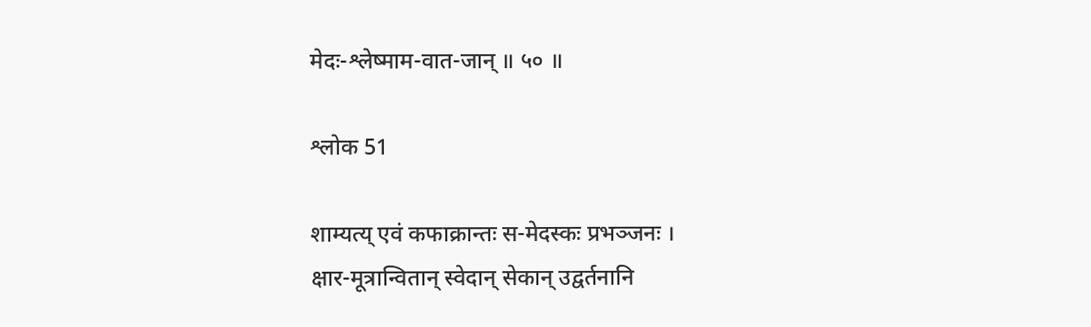मेदः-श्लेष्माम-वात-जान् ॥ ५० ॥

श्लोक 51

शाम्यत्य् एवं कफाक्रान्तः स-मेदस्कः प्रभञ्जनः ।
क्षार-मूत्रान्वितान् स्वेदान् सेकान् उद्वर्तनानि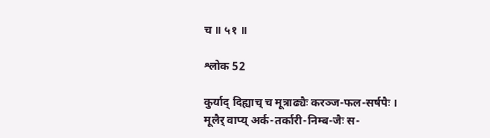च ॥ ५१ ॥

श्लोक 52

कुर्याद् दिह्याच् च मूत्राढ्यैः करञ्ज-फल-सर्षपैः ।
मूलैर् वाप्य् अर्क-तर्कारी-निम्ब-जैः स-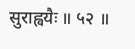सुराह्वयैः ॥ ५२ ॥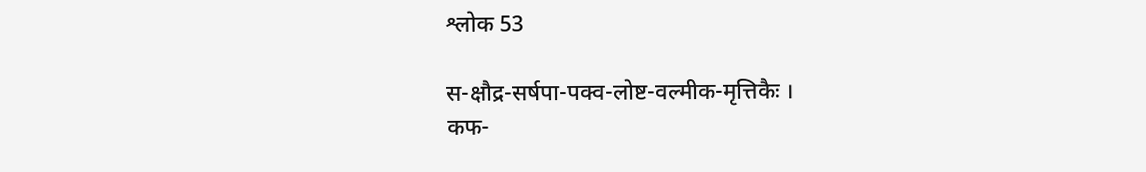श्लोक 53

स-क्षौद्र-सर्षपा-पक्व-लोष्ट-वल्मीक-मृत्तिकैः ।
कफ-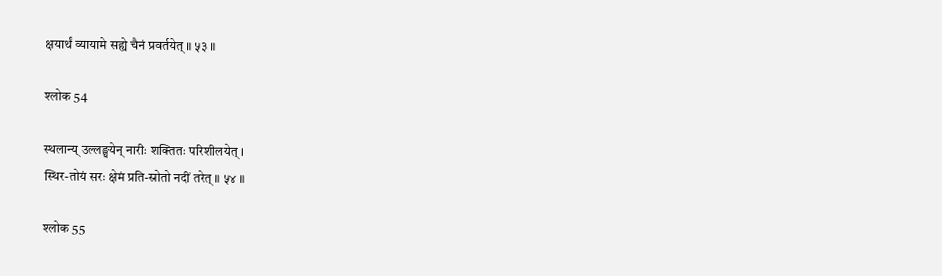क्षयार्थं व्यायामे सह्ये चैनं प्रवर्तयेत् ॥ ५३ ॥

श्लोक 54

स्थलान्य् उल्लङ्घयेन् नारीः शक्तितः परिशीलयेत् ।
स्थिर-तोयं सरः क्षेमं प्रति-स्रोतो नदीं तरेत् ॥ ५४ ॥

श्लोक 55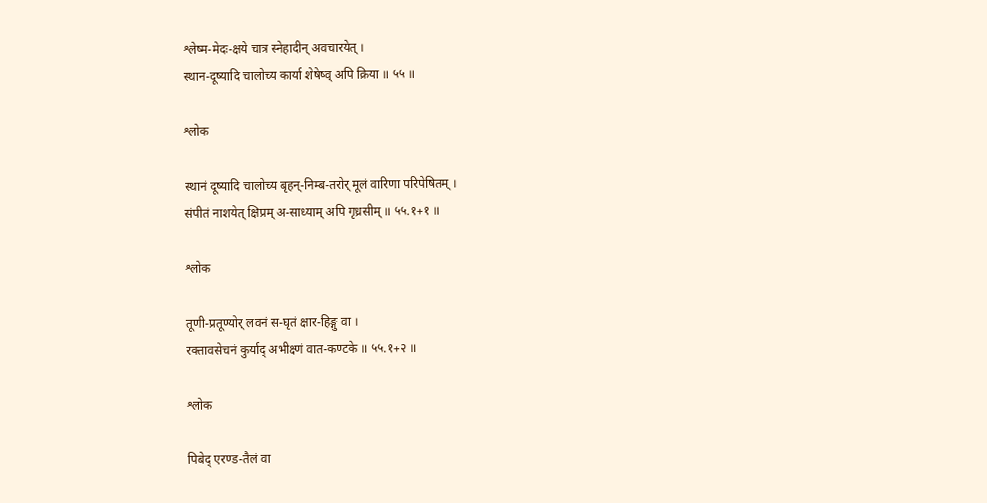श्लेष्म-मेदः-क्षये चात्र स्नेहादीन् अवचारयेत् ।
स्थान-दूष्यादि चालोच्य कार्या शेषेष्व् अपि क्रिया ॥ ५५ ॥

श्लोक

स्थानं दूष्यादि चालोच्य बृहन्-निम्ब-तरोर् मूलं वारिणा परिपेषितम् ।
संपीतं नाशयेत् क्षिप्रम् अ-साध्याम् अपि गृध्रसीम् ॥ ५५.१+१ ॥

श्लोक

तूणी-प्रतूण्योर् लवनं स-घृतं क्षार-हिङ्गु वा ।
रक्तावसेचनं कुर्याद् अभीक्ष्णं वात-कण्टके ॥ ५५.१+२ ॥

श्लोक

पिबेद् एरण्ड-तैलं वा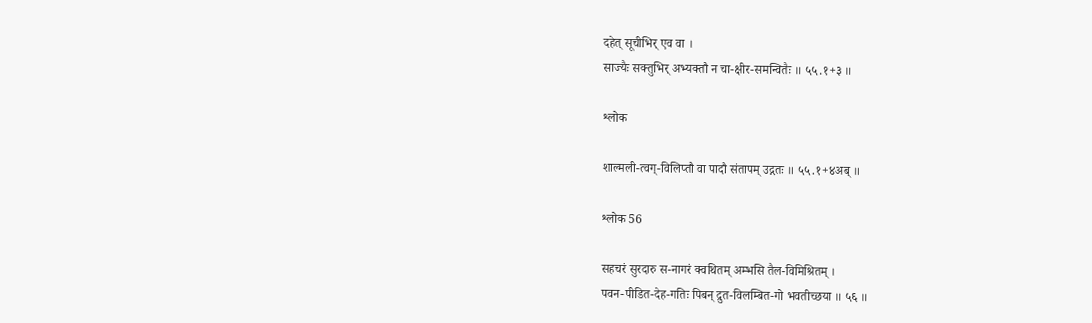दहेत् सूचीभिर् एव वा ।
साज्यैः सक्तुभिर् अभ्यक्तौ न चा-क्षीर-समन्वितैः ॥ ५५.१+३ ॥

श्लोक

शाल्मली-त्वग्-विलिप्तौ वा पादौ संतापम् उद्गतः ॥ ५५.१+४अब् ॥

श्लोक 56

सहचरं सुरदारु स-नागरं क्वथितम् अम्भसि तैल-विमिश्रितम् ।
पवन-पीडित-देह-गतिः पिबन् द्रुत-विलम्बित-गो भवतीच्छया ॥ ५६ ॥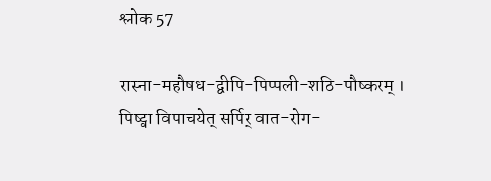श्लोक 57

रास्ना-महौषध-द्वीपि-पिप्पली-शठि-पौष्करम् ।
पिष्ट्वा विपाचयेत् सर्पिर् वात-रोग-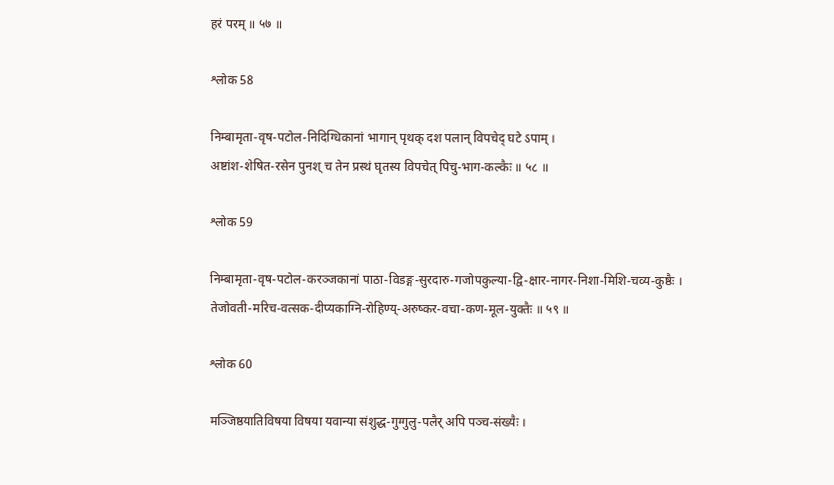हरं परम् ॥ ५७ ॥

श्लोक 58

निम्बामृता-वृष-पटोल-निदिग्धिकानां भागान् पृथक् दश पलान् विपचेद् घटे ऽपाम् ।
अष्टांश-शेषित-रसेन पुनश् च तेन प्रस्थं घृतस्य विपचेत् पिचु-भाग-कल्कैः ॥ ५८ ॥

श्लोक 59

निम्बामृता-वृष-पटोल-करञ्जकानां पाठा-विडङ्ग-सुरदारु-गजोपकुल्या-द्वि-क्षार-नागर-निशा-मिशि-चव्य-कुष्ठैः ।
तेजोवती-मरिच-वत्सक-दीप्यकाग्नि-रोहिण्य्-अरुष्कर-वचा-कण-मूल-युक्तैः ॥ ५९ ॥

श्लोक 60

मञ्जिष्ठयातिविषया विषया यवान्या संशुद्ध-गुग्गुलु-पलैर् अपि पञ्च-संख्यैः ।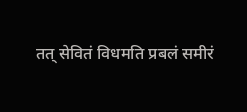तत् सेवितं विधमति प्रबलं समीरं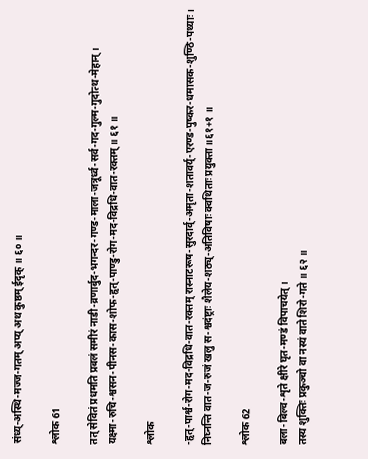संध्य्-अस्थि-मज्ज-गतम् अप्य् अथ कुष्ठम् ईदृक् ॥ ६० ॥

श्लोक 61

तत् सेवितं प्रधमति प्रबलं समीरं नाडी-व्रणार्बुद-भगन्दर-गण्ड-माला-जत्रूर्ध्व-सर्व-गद-गुल्म-गुदोत्थ-मेहान् ।
यक्ष्मा-रुचि-श्वसन-पीनस-कास-शोफ-हृत्-पाण्डु-रोग-मद-विद्रधि-वात-रक्तम् ॥ ६१ ॥

श्लोक

-हृत्-पार्श्व-रोग-मद-विद्रधि-वात-रक्तम् रास्नाटरूष-सुरदार्व्-अमृता-शतावर्य्-एरण्ड-पुष्कर-धमासक-शुण्ठि-पथ्याः ।
निघ्नन्ति वात-ज-रुजं खलु स-श्वदंष्ट्राः शैलेय-शठ्य्-अतिविषाः क्वथिताः प्रयुक्ता ॥६१+१ ॥

श्लोक 62

बला-बिल्व-शृते क्षीरे घृत-मण्डं विपाचयेत् ।
तस्य शुक्तिः प्रकुञ्चो वा नस्यं वाते शिरो-गते ॥ ६२ ॥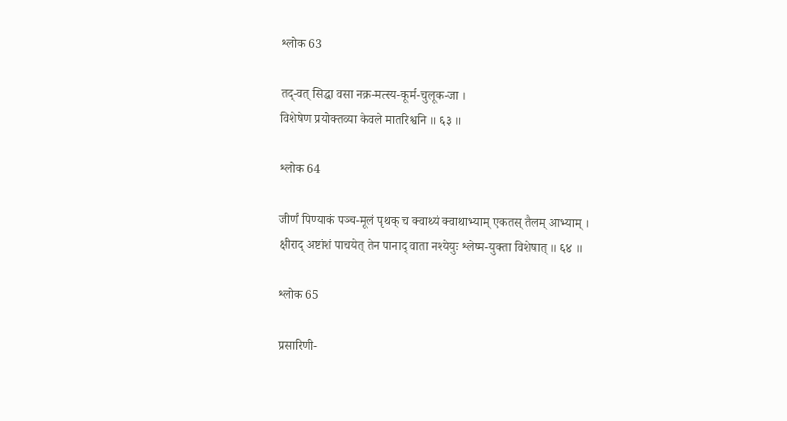श्लोक 63

तद्-वत् सिद्धा वसा नक्र-मत्स्य-कूर्म-चुलूक-जा ।
विशेषेण प्रयोक्तव्या केवले मातरिश्वनि ॥ ६३ ॥

श्लोक 64

जीर्णं पिण्याकं पञ्च-मूलं पृथक् च क्वाथ्यं क्वाथाभ्याम् एकतस् तैलम् आभ्याम् ।
क्षीराद् अष्टांशं पाचयेत् तेन पानाद् वाता नश्येयुः श्लेष्म-युक्ता विशेषात् ॥ ६४ ॥

श्लोक 65

प्रसारिणी-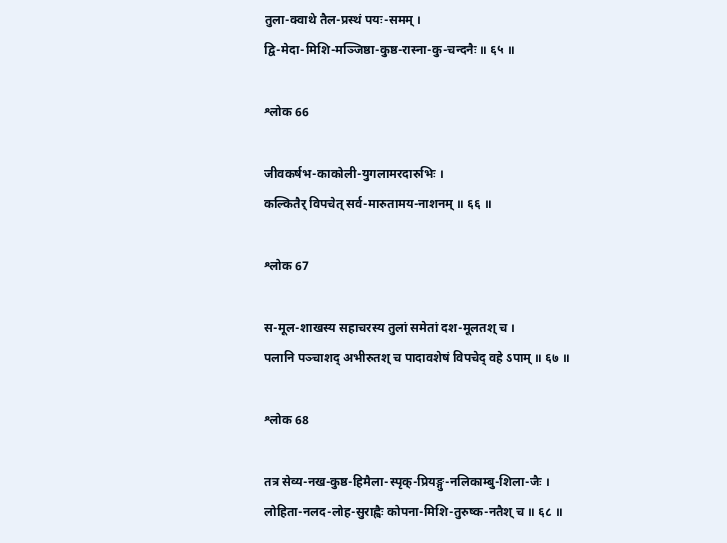तुला-क्वाथे तैल-प्रस्थं पयः-समम् ।
द्वि-मेदा-मिशि-मञ्जिष्ठा-कुष्ठ-रास्ना-कु-चन्दनैः ॥ ६५ ॥

श्लोक 66

जीवकर्षभ-काकोली-युगलामरदारुभिः ।
कल्कितैर् विपचेत् सर्व-मारुतामय-नाशनम् ॥ ६६ ॥

श्लोक 67

स-मूल-शाखस्य सहाचरस्य तुलां समेतां दश-मूलतश् च ।
पलानि पञ्चाशद् अभीरुतश् च पादावशेषं विपचेद् वहे ऽपाम् ॥ ६७ ॥

श्लोक 68

तत्र सेव्य-नख-कुष्ठ-हिमैला-स्पृक्-प्रियङ्गु-नलिकाम्बु-शिला-जैः ।
लोहिता-नलद-लोह-सुराह्वैः कोपना-मिशि-तुरुष्क-नतैश् च ॥ ६८ ॥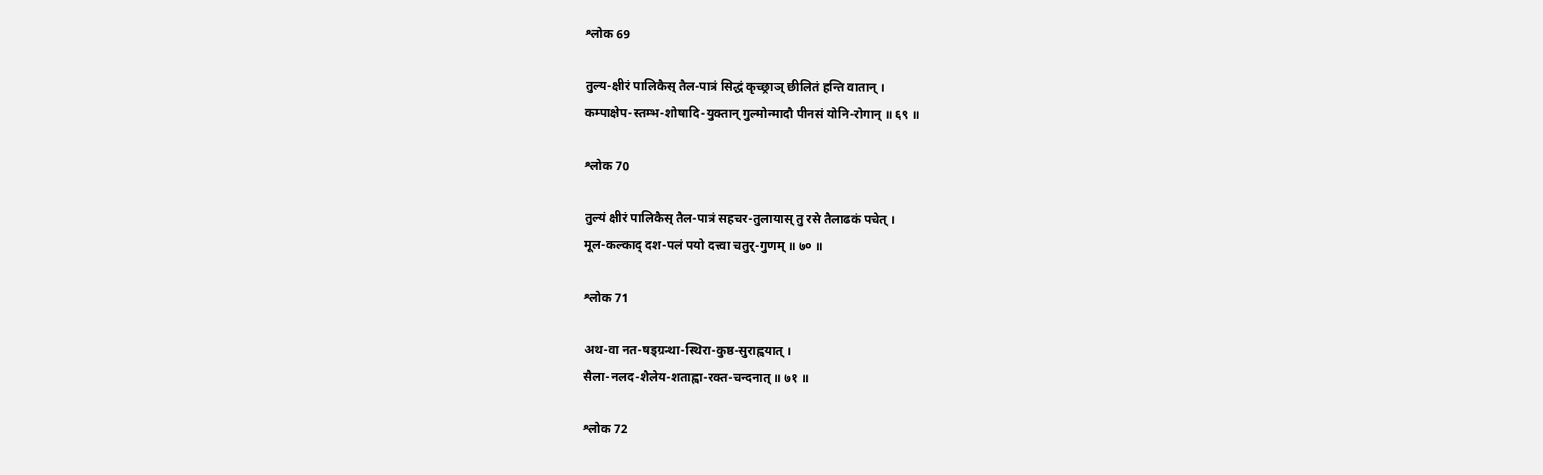श्लोक 69

तुल्य-क्षीरं पालिकैस् तैल-पात्रं सिद्धं कृच्छ्राञ् छीलितं हन्ति वातान् ।
कम्पाक्षेप-स्तम्भ-शोषादि-युक्तान् गुल्मोन्मादौ पीनसं योनि-रोगान् ॥ ६९ ॥

श्लोक 70

तुल्यं क्षीरं पालिकैस् तैल-पात्रं सहचर-तुलायास् तु रसे तैलाढकं पचेत् ।
मूल-कल्काद् दश-पलं पयो दत्त्वा चतुर्-गुणम् ॥ ७० ॥

श्लोक 71

अथ-वा नत-षड्ग्रन्था-स्थिरा-कुष्ठ-सुराह्वयात् ।
सैला-नलद-शैलेय-शताह्वा-रक्त-चन्दनात् ॥ ७१ ॥

श्लोक 72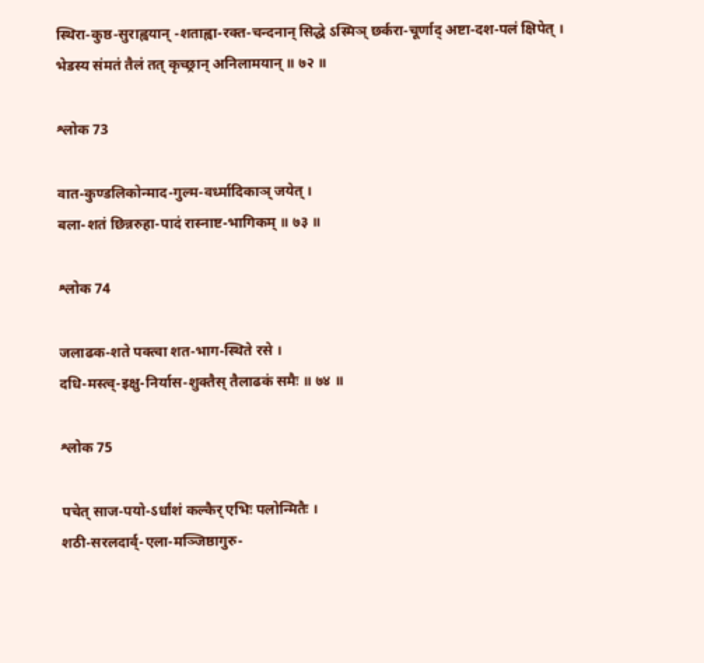स्थिरा-कुष्ठ-सुराह्वयान् -शताह्वा-रक्त-चन्दनान् सिद्धे ऽस्मिञ् छर्करा-चूर्णाद् अष्टा-दश-पलं क्षिपेत् ।
भेडस्य संमतं तैलं तत् कृच्छ्रान् अनिलामयान् ॥ ७२ ॥

श्लोक 73

वात-कुण्डलिकोन्माद-गुल्म-वर्ध्मादिकाञ् जयेत् ।
बला-शतं छिन्नरुहा-पादं रास्नाष्ट-भागिकम् ॥ ७३ ॥

श्लोक 74

जलाढक-शते पक्त्वा शत-भाग-स्थिते रसे ।
दधि-मस्त्व्-इक्षु-निर्यास-शुक्तैस् तैलाढकं समैः ॥ ७४ ॥

श्लोक 75

पचेत् साज-पयो-ऽर्धांशं कल्कैर् एभिः पलोन्मितैः ।
शठी-सरलदार्व्-एला-मञ्जिष्ठागुरु-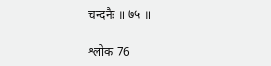चन्दनैः ॥ ७५ ॥

श्लोक 76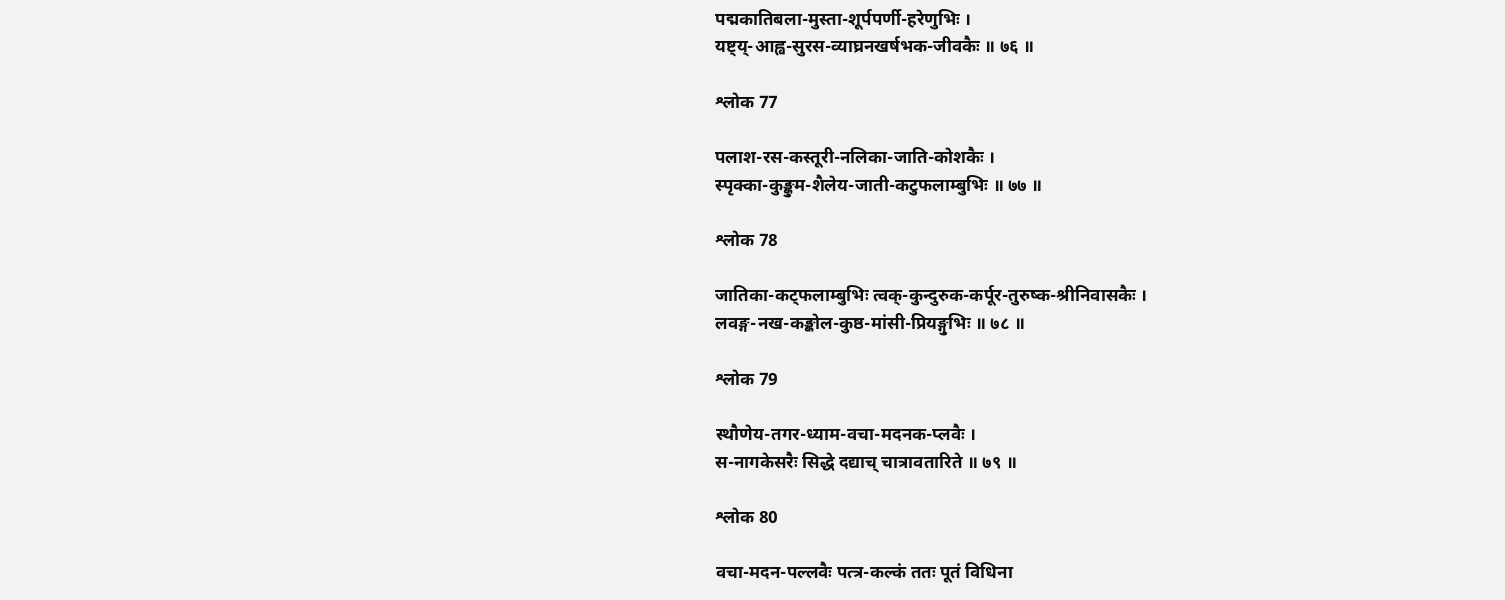पद्मकातिबला-मुस्ता-शूर्पपर्णी-हरेणुभिः ।
यष्ट्य्-आह्व-सुरस-व्याघ्रनखर्षभक-जीवकैः ॥ ७६ ॥

श्लोक 77

पलाश-रस-कस्तूरी-नलिका-जाति-कोशकैः ।
स्पृक्का-कुङ्कुम-शैलेय-जाती-कटुफलाम्बुभिः ॥ ७७ ॥

श्लोक 78

जातिका-कट्फलाम्बुभिः त्वक्-कुन्दुरुक-कर्पूर-तुरुष्क-श्रीनिवासकैः ।
लवङ्ग-नख-कङ्कोल-कुष्ठ-मांसी-प्रियङ्गुभिः ॥ ७८ ॥

श्लोक 79

स्थौणेय-तगर-ध्याम-वचा-मदनक-प्लवैः ।
स-नागकेसरैः सिद्धे दद्याच् चात्रावतारिते ॥ ७९ ॥

श्लोक 80

वचा-मदन-पल्लवैः पत्त्र-कल्कं ततः पूतं विधिना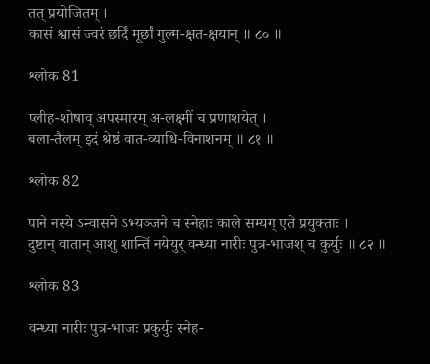तत् प्रयोजितम् ।
कासं श्वासं ज्वरं छर्दिं मूर्छां गुल्म-क्षत-क्षयान् ॥ ८० ॥

श्लोक 81

प्लीह-शोषाव् अपस्मारम् अ-लक्ष्मीं च प्रणाशयेत् ।
बला-तैलम् इदं श्रेष्ठं वात-व्याधि-विनाशनम् ॥ ८१ ॥

श्लोक 82

पाने नस्ये ऽन्वासने ऽभ्यञ्जने च स्नेहाः काले सम्यग् एते प्रयुक्ताः ।
दुष्टान् वातान् आशु शान्तिं नयेयुर् वन्ध्या नारीः पुत्र-भाजश् च कुर्युः ॥ ८२ ॥

श्लोक 83

वन्ध्या नारीः पुत्र-भाजः प्रकुर्युः स्नेह-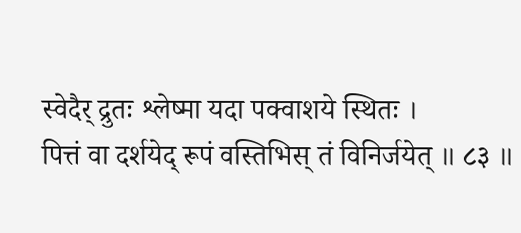स्वेदैर् द्रुतः श्लेष्मा यदा पक्वाशये स्थितः ।
पित्तं वा दर्शयेद् रूपं वस्तिभिस् तं विनिर्जयेत् ॥ ८३ ॥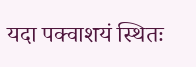यदा पक्वाशयं स्थितः